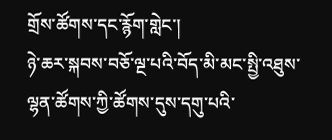གྲོས་ཚོགས་དང་རྙོག་གླེང་།
ཉེ་ཆར་སྐབས་བཅོ་ལྔ་པའི་བོད་མི་མང་སྤྱི་འཐུས་ལྷན་ཚོགས་ཀྱི་ཚོགས་དུས་དགུ་པའི་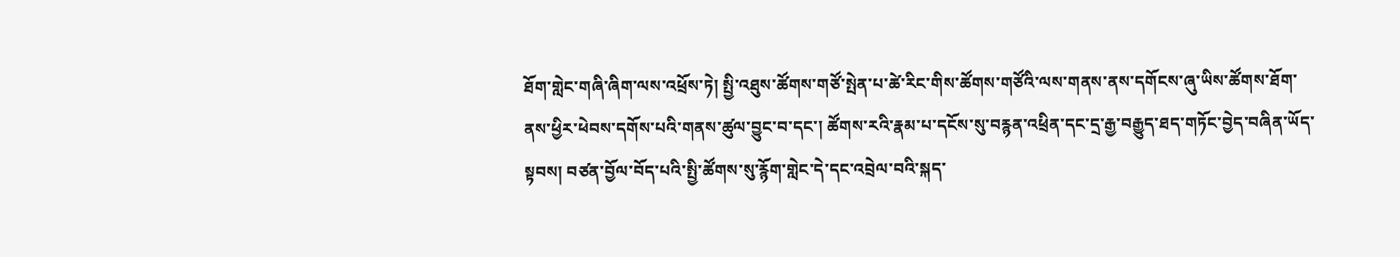ཐོག་གླེང་གཞི་ཞིག་ལས་འཕྲོས་ཏེ། སྤྱི་འཐུས་ཚོགས་གཙོ་སྤེན་པ་ཚེ་རིང་གིས་ཚོགས་གཙོའི་ལས་གནས་ནས་དགོངས་ཞུ་ཡིས་ཚོགས་ཐོག་ནས་ཕྱིར་ཕེབས་དགོས་པའི་གནས་ཚུལ་བྱུང་བ་དང་། ཚོགས་རའི་རྣམ་པ་དངོས་སུ་བརྙན་འཕྲིན་དང་དྲ་རྒྱ་བརྒྱུད་ཐད་གཏོང་བྱེད་བཞིན་ཡོད་སྟབས། བཙན་བྱོལ་བོད་པའི་སྤྱི་ཚོགས་སུ་རྙོག་གླེང་དེ་དང་འབྲེལ་བའི་སྐད་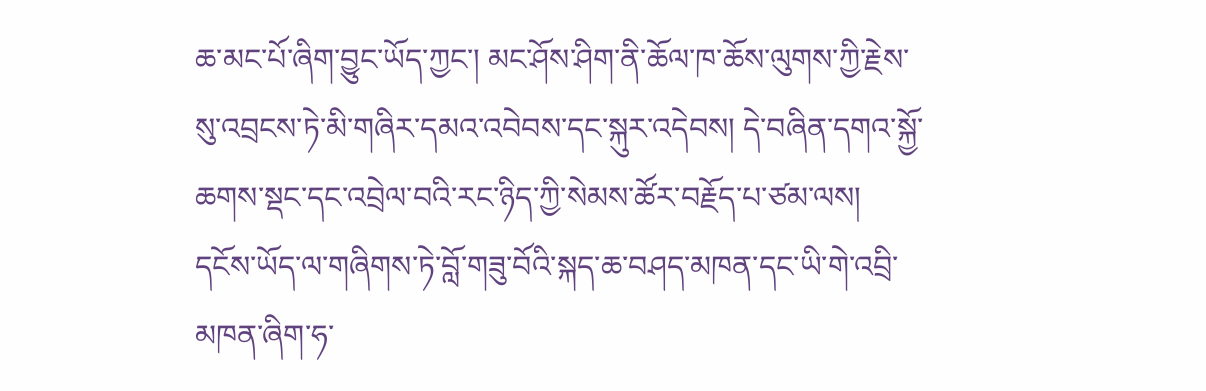ཆ་མང་པོ་ཞིག་བྱུང་ཡོད་ཀྱང་། མང་ཤོས་ཤིག་ནི་ཆོལ་ཁ་ཆོས་ལུགས་ཀྱི་རྗེས་སུ་འབྲངས་ཏེ་མི་གཞིར་དམའ་འབེབས་དང་སྐུར་འདེབས། དེ་བཞིན་དགའ་སྐྱོ་ཆགས་སྡང་དང་འབྲེལ་བའི་རང་ཉིད་ཀྱི་སེམས་ཚོར་བརྗོད་པ་ཙམ་ལས། དངོས་ཡོད་ལ་གཞིགས་ཏེ་བློ་གཟུ་བོའི་སྐད་ཆ་བཤད་མཁན་དང་ཡི་གེ་འབྲི་མཁན་ཞིག་ཧ་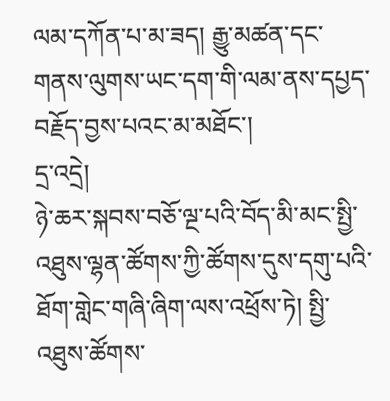ལམ་དཀོན་པ་མ་ཟད། རྒྱུ་མཚན་དང་གནས་ལུགས་ཡང་དག་གི་ལམ་ནས་དཔྱད་བརྗོད་བྱས་པའང་མ་མཐོང་།
དྲ་འདྲེ།
ཉེ་ཆར་སྐབས་བཅོ་ལྔ་པའི་བོད་མི་མང་སྤྱི་འཐུས་ལྷན་ཚོགས་ཀྱི་ཚོགས་དུས་དགུ་པའི་ཐོག་གླེང་གཞི་ཞིག་ལས་འཕྲོས་ཏེ། སྤྱི་འཐུས་ཚོགས་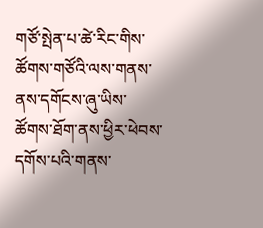གཙོ་སྤེན་པ་ཚེ་རིང་གིས་ཚོགས་གཙོའི་ལས་གནས་ནས་དགོངས་ཞུ་ཡིས་ཚོགས་ཐོག་ནས་ཕྱིར་ཕེབས་དགོས་པའི་གནས་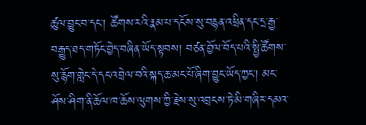ཚུལ་བྱུང་བ་དང་། ཚོགས་རའི་རྣམ་པ་དངོས་སུ་བརྙན་འཕྲིན་དང་དྲ་རྒྱ་བརྒྱུད་ཐད་གཏོང་བྱེད་བཞིན་ཡོད་སྟབས། བཙན་བྱོལ་བོད་པའི་སྤྱི་ཚོགས་སུ་རྙོག་གླེང་དེ་དང་འབྲེལ་བའི་སྐད་ཆ་མང་པོ་ཞིག་བྱུང་ཡོད་ཀྱང་། མང་ཤོས་ཤིག་ནི་ཆོལ་ཁ་ཆོས་ལུགས་ཀྱི་རྗེས་སུ་འབྲངས་ཏེ་མི་གཞིར་དམའ་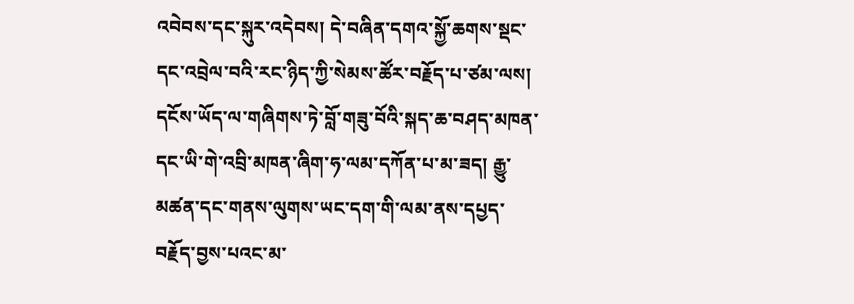འབེབས་དང་སྐུར་འདེབས། དེ་བཞིན་དགའ་སྐྱོ་ཆགས་སྡང་དང་འབྲེལ་བའི་རང་ཉིད་ཀྱི་སེམས་ཚོར་བརྗོད་པ་ཙམ་ལས། དངོས་ཡོད་ལ་གཞིགས་ཏེ་བློ་གཟུ་བོའི་སྐད་ཆ་བཤད་མཁན་དང་ཡི་གེ་འབྲི་མཁན་ཞིག་ཧ་ལམ་དཀོན་པ་མ་ཟད། རྒྱུ་མཚན་དང་གནས་ལུགས་ཡང་དག་གི་ལམ་ནས་དཔྱད་བརྗོད་བྱས་པའང་མ་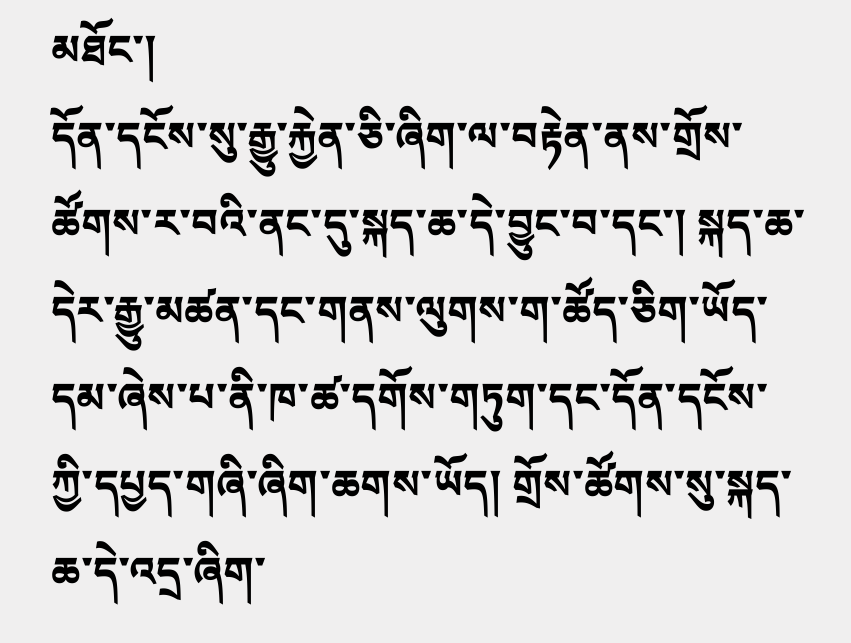མཐོང་།
དོན་དངོས་སུ་རྒྱུ་རྐྱེན་ཅི་ཞིག་ལ་བརྟེན་ནས་གྲོས་ཚོགས་ར་བའི་ནང་དུ་སྐད་ཆ་དེ་བྱུང་བ་དང་། སྐད་ཆ་དེར་རྒྱུ་མཚན་དང་གནས་ལུགས་ག་ཚོད་ཅིག་ཡོད་དམ་ཞེས་པ་ནི་ཁ་ཚ་དགོས་གཏུག་དང་དོན་དངོས་ཀྱི་དཔྱད་གཞི་ཞིག་ཆགས་ཡོད། གྲོས་ཚོགས་སུ་སྐད་ཆ་དེ་འདྲ་ཞིག་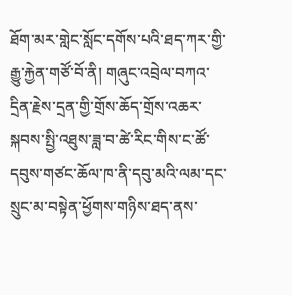ཐོག་མར་གླེང་སློང་དགོས་པའི་ཐད་ཀར་གྱི་རྒྱུ་རྐྱེན་གཙོ་བོ་ནི། གཞུང་འབྲེལ་བཀའ་དྲིན་རྗེས་དྲན་གྱི་གྲོས་ཆོད་གྲོས་འཆཪ་སྐབས་སྤྱི་འཐུས་ཟླ་བ་ཚེ་རིང་གིས་ང་ཚོ་དབུས་གཙང་ཆོལ་ཁ་ནི་དབུ་མའི་ལམ་དང་སྲུང་མ་བསྟེན་ཕྱོགས་གཉིས་ཐད་ནས་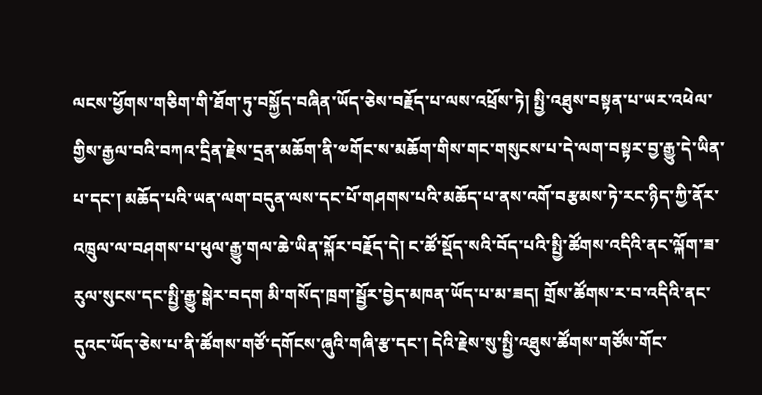ལངས་ཕྱོགས་གཅིག་གི་ཐོག་ཏུ་བསྐྱོད་བཞིན་ཡོད་ཅེས་བརྗོད་པ་ལས་འཕྲོས་ཏེ། སྤྱི་འཐུས་བསྟན་པ་ཡར་འཕེལ་གྱིས་རྒྱལ་བའི་བཀའ་དྲིན་རྗེས་དྲན་མཆོག་ནི་༧གོང་ས་མཆོག་གིས་གང་གསུངས་པ་དེ་ལག་བསྟར་བྱ་རྒྱུ་དེ་ཡིན་པ་དང་། མཆོད་པའི་ཡན་ལག་བདུན་ལས་དང་པོ་གཤགས་པའི་མཆོད་པ་ནས་འགོ་བརྩམས་ཏེ་རང་ཉིད་ཀྱི་ནོར་འཁྲུལ་ལ་བཤགས་པ་ཕུལ་རྒྱུ་གལ་ཆེ་ཡིན་སྐོར་བརྗོད་དེ། ང་ཚོ་སྡོད་སའི་བོད་པའི་སྤྱི་ཚོགས་འདིའི་ནང་ལྐོག་ཟ་རུལ་སུངས་དང་སྤྱི་རྒྱུ་སྒེར་བདག མི་གསོད་ཁྲག་སྦྱོར་བྱེད་མཁན་ཡོད་པ་མ་ཟད། གྲོས་ཚོགས་ར་བ་འདིའི་ནང་དུའང་ཡོད་ཅེས་པ་ནི་ཚོགས་གཙོ་དགོངས་ཞུའི་གཞི་རྩ་དང་། དེའི་རྗེས་སུ་སྤྱི་འཐུས་ཚོགས་གཙོས་གོང་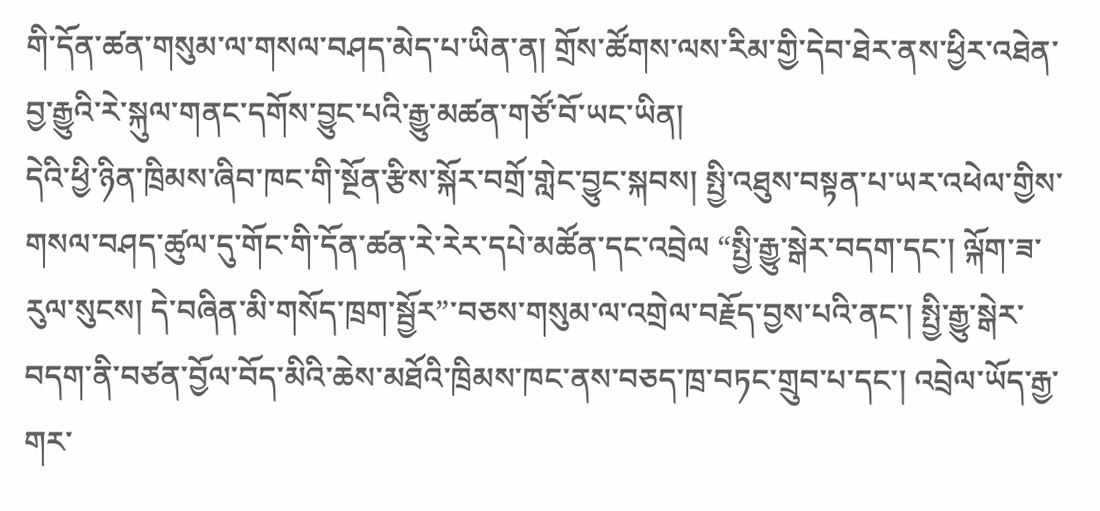གི་དོན་ཚན་གསུམ་ལ་གསལ་བཤད་མེད་པ་ཡིན་ན། གྲོས་ཚོགས་ལས་རིམ་གྱི་དེབ་ཐེར་ནས་ཕྱིར་འཐེན་བྱ་རྒྱུའི་རེ་སྐུལ་གནང་དགོས་བྱུང་པའི་རྒྱུ་མཚན་གཙོ་བོ་ཡང་ཡིན།
དེའི་ཕྱི་ཉིན་ཁྲིམས་ཞིབ་ཁང་གི་སྔོན་རྩིས་སྐོར་བགྲོ་གླེང་བྱུང་སྐབས། སྤྱི་འཐུས་བསྟན་པ་ཡར་འཕེལ་གྱིས་གསལ་བཤད་ཚུལ་དུ་གོང་གི་དོན་ཚན་རེ་རེར་དཔེ་མཚོན་དང་འབྲེལ “སྤྱི་རྒྱུ་སྒེར་བདག་དང་། ལྐོག་ཟ་རུལ་སུངས། དེ་བཞིན་མི་གསོད་ཁྲག་སྦྱོར”་བཅས་གསུམ་ལ་འགྲེལ་བརྗོད་བྱས་པའི་ནང་། སྤྱི་རྒྱུ་སྒེར་བདག་ནི་བཙན་བྱོལ་བོད་མིའི་ཆེས་མཐོའི་ཁྲིམས་ཁང་ནས་བཅད་ཁྲ་བཏང་གྲུབ་པ་དང་། འབྲེལ་ཡོད་རྒྱ་གར་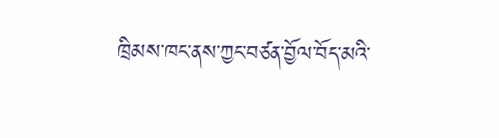ཁྲིམས་ཁང་ནས་ཀྱང་བཙན་བྱོལ་བོད་མའི་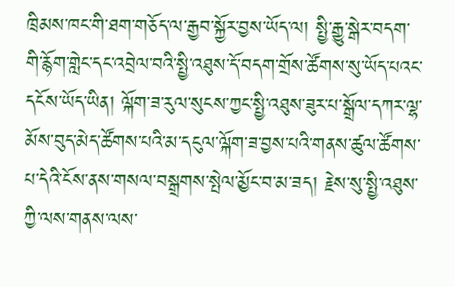ཁྲིམས་ཁང་གི་ཐག་གཅོད་ལ་རྒྱབ་སྐྱོར་བྱས་ཡོད་ལ། སྤྱི་རྒྱུ་སྒེར་བདག་གི་རྙོག་གླེང་དང་འབྲེལ་བའི་སྤྱི་འཐུས་དོ་བདག་གྲོས་ཚོགས་སུ་ཡོད་པའང་དངོས་ཡོད་ཡིན། ལྐོག་ཟ་རུལ་སུངས་ཀྱང་སྤྱི་འཐུས་ཟུར་པ་སྒྲོལ་དཀར་ལྷ་མོས་བུད་མེད་ཚོགས་པའི་མ་དངུལ་ལྐོག་ཟ་བྱས་པའི་གནས་ཚུལ་ཚོགས་པ་དེའི་ངོས་ནས་གསལ་བསྒྲགས་སྤེལ་མྱོང་བ་མ་ཟད། རྗེས་སུ་སྤྱི་འཐུས་ཀྱི་ལས་གནས་ལས་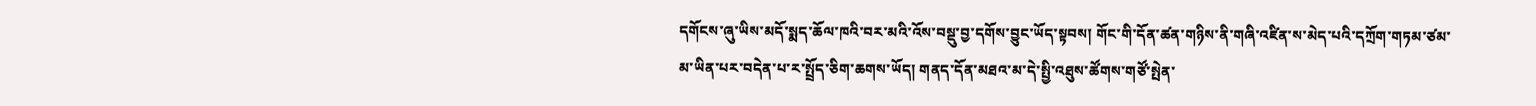དགོངས་ཞུ་ཡིས་མདོ་སྨད་ཆོལ་ཁའི་བར་མའི་འོས་བསྡུ་བྱ་དགོས་བྱུང་ཡོད་སྟབས། གོང་གི་དོན་ཚན་གཉིས་ནི་གཞི་འཛིན་ས་མེད་པའི་དཀྲོག་གཏམ་ཙམ་མ་ཡིན་པར་བདེན་པ་ར་སྤྲོད་ཅིག་ཆགས་ཡོད། གནད་དོན་མཐའ་མ་དེ་སྤྱི་འཐུས་ཚོགས་གཙོ་སྤེན་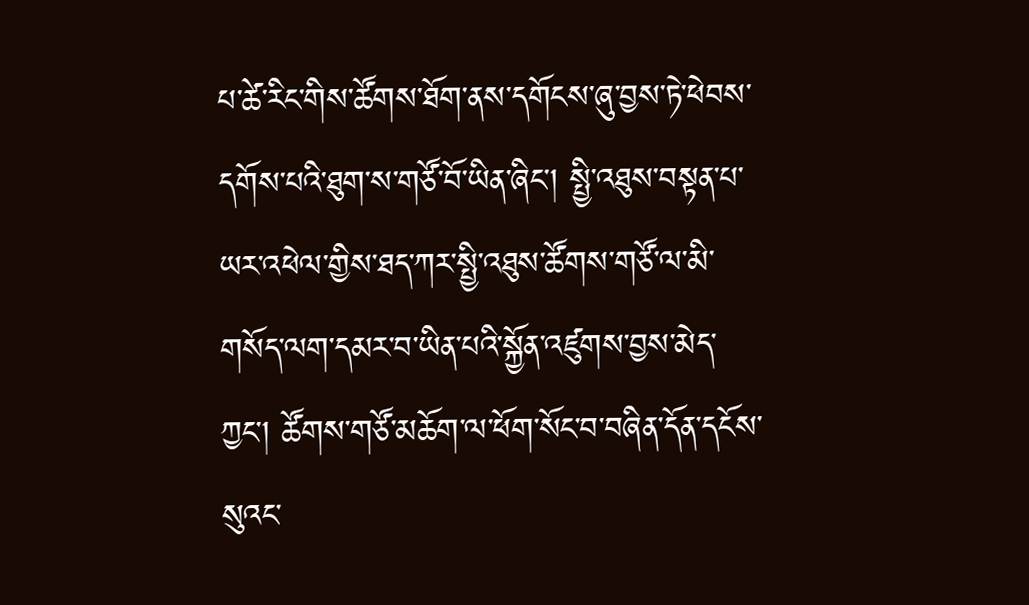པ་ཚེ་རིང་གིས་ཚོགས་ཐོག་ནས་དགོངས་ཞུ་བྱས་ཏེ་ཕེབས་དགོས་པའི་ཐུག་ས་གཙོ་བོ་ཡིན་ཞིང་། སྤྱི་འཐུས་བསྟན་པ་ཡར་འཕེལ་གྱིས་ཐད་ཀར་སྤྱི་འཐུས་ཚོགས་གཙོ་ལ་མི་གསོད་ལག་དམར་བ་ཡིན་པའི་སྐྱོན་འཛུགས་བྱས་མེད་ཀྱང་། ཚོགས་གཙོ་མཆོག་ལ་ཕོག་སོང་བ་བཞིན་དོན་དངོས་སུའང་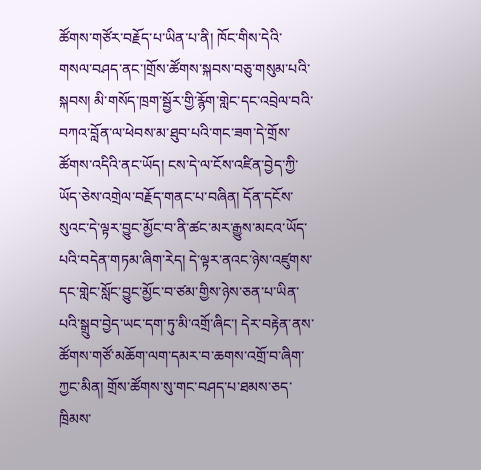ཚོགས་གཙོར་བརྗོད་པ་ཡིན་པ་ནི། ཁོང་གིས་དེའི་གསལ་བཤད་ནང་།གྲོས་ཚོགས་སྐབས་བཅུ་གསུམ་པའི་སྐབས། མི་གསོད་ཁྲག་སྦྱོར་གྱི་རྙོག་གླེང་དང་འབྲེལ་བའི་བཀའ་བློན་ལ་ཕེབས་མ་ཐུབ་པའི་གང་ཟག་དེ་གྲོས་ཚོགས་འདིའི་ནང་ཡོད། ངས་དེ་ལ་ངོས་འཛིན་བྱེད་ཀྱི་ཡོད་ཅེས་འགྲེལ་བརྗོད་གནང་པ་བཞིན། དོན་དངོས་སུའང་དེ་ལྟར་བྱུང་མྱོང་བ་ནི་ཚང་མར་རྒྱུས་མངའ་ཡོད་པའི་བདེན་གཏམ་ཞིག་རེད། དེ་ལྟར་ནའང་ཉེས་འཛུགས་དང་གླེང་སློང་བྱུང་མྱོང་བ་ཙམ་གྱིས་ཉེས་ཅན་པ་ཡིན་པའི་སྒྲུབ་བྱེད་ཡང་དག་ཏུ་མི་འགྲོ་ཞིང་། དེར་བརྟེན་ནས་ཚོགས་གཙོ་མཆོག་ལག་དམར་བ་ཆགས་འགྲོ་བ་ཞིག་ཀྱང་མིན། གྲོས་ཚོགས་སུ་གང་བཤད་པ་ཐམས་ཅད་ཁྲིམས་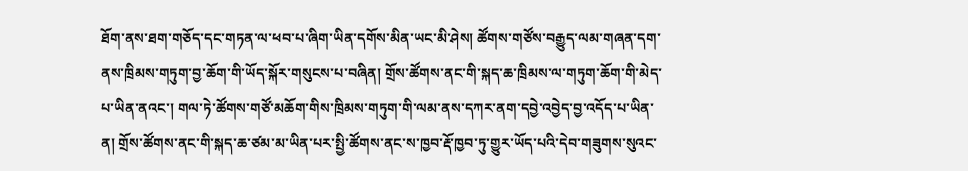ཐོག་ནས་ཐག་གཅོད་དང་གཏན་ལ་ཕབ་པ་ཞིག་ཡིན་དགོས་མིན་ཡང་མི་ཤེས། ཚོགས་གཙོས་བརྒྱུད་ལམ་གཞན་དག་ནས་ཁྲིམས་གཏུག་བྱ་ཆོག་གི་ཡོད་སྐོར་གསུངས་པ་བཞིན། གྲོས་ཚོགས་ནང་གི་སྐད་ཆ་ཁྲིམས་ལ་གཏུག་ཆོག་གི་མེད་པ་ཡིན་ནའང་། གལ་ཏེ་ཚོགས་གཙོ་མཆོག་གིས་ཁྲིམས་གཏུག་གི་ལམ་ནས་དཀར་ནག་དབྱེ་འབྱེད་བྱ་འདོད་པ་ཡིན་ན། གྲོས་ཚོགས་ནང་གི་སྐད་ཆ་ཙམ་མ་ཡིན་པར་སྤྱི་ཚོགས་ནང་ས་ཁྱབ་རྡོ་ཁྱབ་ཏུ་གྱུར་ཡོད་པའི་དེབ་གཟུགས་སུའང་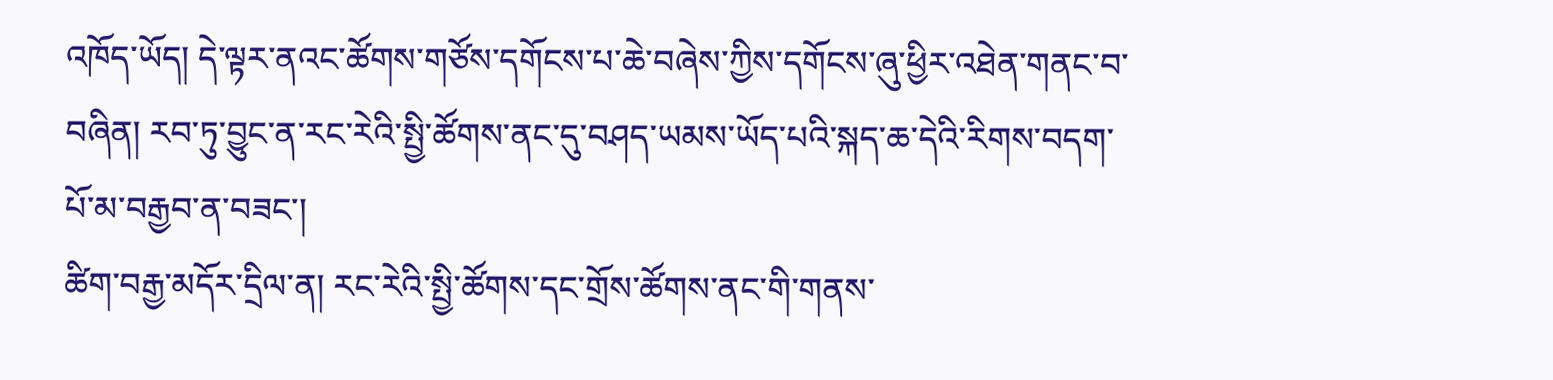འཁོད་ཡོད། དེ་ལྟར་ནའང་ཚོགས་གཙོས་དགོངས་པ་ཆེ་བཞེས་ཀྱིས་དགོངས་ཞུ་ཕྱིར་འཐེན་གནང་བ་བཞིན། རབ་ཏུ་བྱུང་ན་རང་རེའི་སྤྱི་ཚོགས་ནང་དུ་བཤད་ཡམས་ཡོད་པའི་སྐད་ཆ་དེའི་རིགས་བདག་པོ་མ་བརྒྱབ་ན་བཟང་།
ཚིག་བརྒྱ་མདོར་དྲིལ་ན། རང་རེའི་སྤྱི་ཚོགས་དང་གྲོས་ཚོགས་ནང་གི་གནས་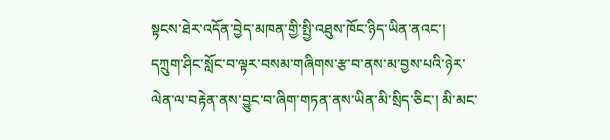སྟངས་ཐེར་འདོན་བྱེད་མཁན་གྱི་སྤྱི་འཐུས་ཁོང་ཉིད་ཡིན་ནའང་། དཀྲུག་ཤིང་སློང་བ་ལྟར་བསམ་གཞིགས་རྩ་བ་ནས་མ་བྱས་པའི་ཉེར་ལེན་ལ་བརྟེན་ནས་བྱུང་བ་ཞིག་གཏན་ནས་ཡིན་མི་སྲིད་ཅིང་། མི་མང་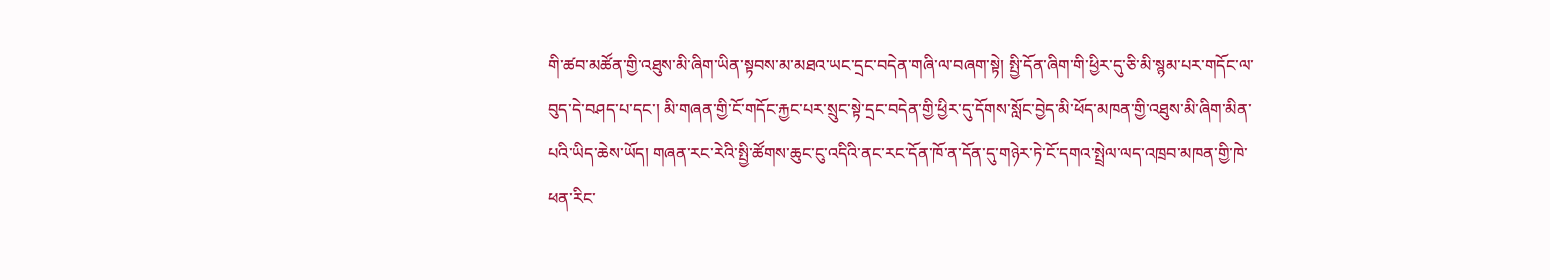གི་ཚབ་མཚོན་གྱི་འཐུས་མི་ཞིག་ཡིན་སྟབས་མ་མཐའ་ཡང་དྲང་བདེན་གཞི་ལ་བཞག་སྟེ། སྤྱི་དོན་ཞིག་གི་ཕྱིར་དུ་ཅི་མི་སྙམ་པར་གདོང་ལ་བུད་དེ་བཤད་པ་དང་། མི་གཞན་གྱི་ངོ་གདོང་རྐྱང་པར་སྲུང་སྟེ་དྲང་བདེན་གྱི་ཕྱིར་དུ་དོགས་སློང་བྱེད་མི་ཕོད་མཁན་གྱི་འཐུས་མི་ཞིག་མིན་པའི་ཡིད་ཆེས་ཡོད། གཞན་རང་རེའི་སྤྱི་ཚོགས་ཆུང་ངུ་འདིའི་ནང་རང་དོན་ཁོ་ན་དོན་དུ་གཉེར་ཏེ་ངོ་དགའ་སྤྲེལ་ལད་འཁྲབ་མཁན་གྱི་ཁེ་ཕན་རིང་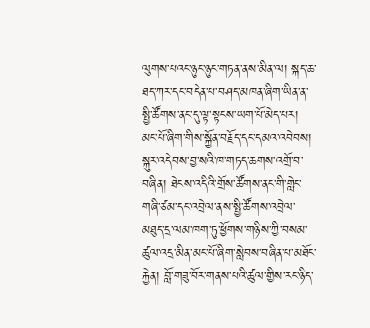ལུགས་པའང་ཉུང་ཉུང་གཏན་ནས་མིན་ལ། སྐད་ཆ་ཐད་ཀར་དང་བདེན་པ་བཤད་མཁན་ཞིག་ཡིན་ན་སྤྱི་ཚོགས་ནང་དུ་ལྟ་སྟངས་ཡག་པོ་མེད་པར། མང་པོ་ཞིག་གིས་སྐྱོན་བརྗོད་དང་དམའ་འབེབས། སྐུར་འདེབས་བྱ་སའི་ཁ་གཏད་ཆགས་འགྲོ་བ་བཞིན། ཐེངས་འདིའི་གྲོས་ཚོགས་ནང་གི་གླེང་གཞི་ཙམ་དང་འབྲེལ་ནས་སྤྱི་ཚོགས་འབྲེལ་མཐུད་དྲ་ལམ་ཁག་ཏུ་ཕྱོགས་གཉིས་ཀྱི་བསམ་ཚུལ་འདྲ་མིན་མང་པོ་ཞིག་སླེབས་བཞིན་པ་མཐོང་རྐྱེན། བློ་གཟུ་བོར་གནས་པའི་ཚུལ་གྱིས་རང་ཉིད་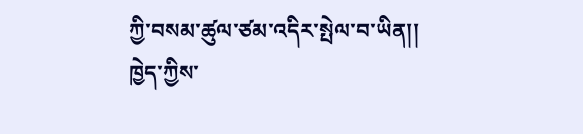ཀྱི་བསམ་ཚུལ་ཙམ་འདིར་སྤེལ་བ་ཡིན།།
ཁྱེད་ཀྱིས་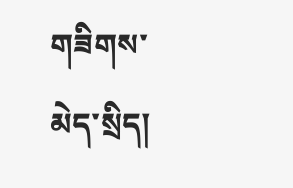གཟིགས་མེད་སྲིད།